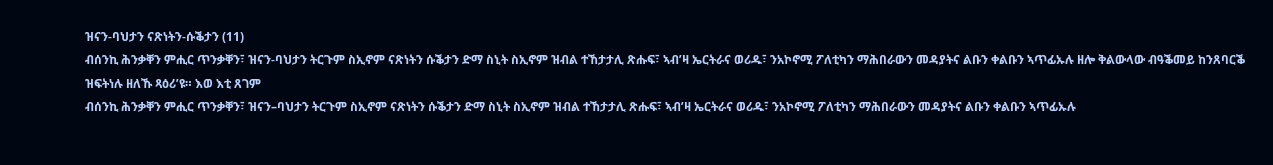ዝናን-ባህታን ናጽነትን-ሱቕታን (11)
ብሰንኪ ሕንቃቐን ምሒር ጥንቃቐን፣ ዝናን-ባህታን ትርጉም ስኢኖም ናጽነትን ሱቕታን ድማ ስኒት ስኢኖም ዝብል ተኸታታሊ ጽሑፍ፣ ኣብ’ዛ ኤርትራና ወሪዱ፣ ንአኮኖሚ ፖለቲካን ማሕበራውን መዳያትና ልቡን ቀልቡን ኣጥፊኡሉ ዘሎ ቅልውላው ብዓቕመይ ከንጸባርቕ ዝፍትነሉ ዘለኹ ጻዕሪ’ዩ። እወ እቲ ጸገም
ብሰንኪ ሕንቃቐን ምሒር ጥንቃቐን፣ ዝናን–ባህታን ትርጉም ስኢኖም ናጽነትን ሱቕታን ድማ ስኒት ስኢኖም ዝብል ተኸታታሊ ጽሑፍ፣ ኣብ’ዛ ኤርትራና ወሪዱ፣ ንአኮኖሚ ፖለቲካን ማሕበራውን መዳያትና ልቡን ቀልቡን ኣጥፊኡሉ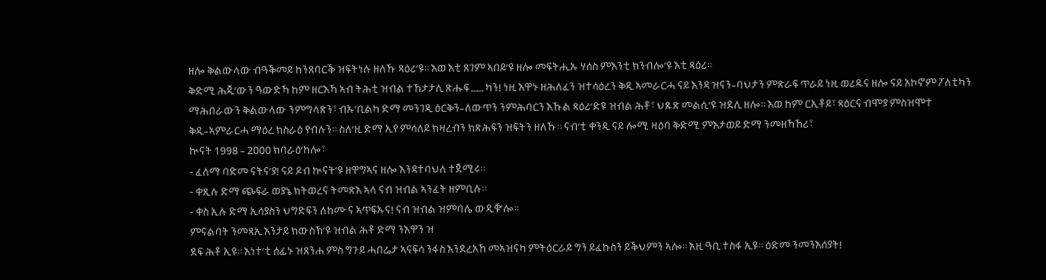ዘሎ ቅልውላው ብዓቕመይ ከንጸባርቕ ዝፍትነሉ ዘለኹ ጻዕሪ’ዩ። እወ እቲ ጸገም ኣበይ’ዩ ዘሎ መፍትሒኡ ሃሰስ ምእንቲ ክንብሎ’ዩ እቲ ጻዕሪ።
ቅድሚ ሕጂ’ውን ዓውድኻ ከም ዘርእኻ ኣብ ትሕቲ ዝብል ተኸታታሊ ጽሑፍ …… ካን! ነዚ እዋኑ ዘሕለፈን ዝተሳዕረን ቅዲ ኣመራርሓ ናይ እንዳ ዝናን–ባህታን ምጽራፍ ጥራይ ነዚ ወሪዱና ዘሎ ናይ አኮኖም ፖለቲካን ማሕበራውን ቅልውላው ንምግላጽን፣ ብኡ’ቢልካ ድማ መንገዲ ዕርቅን–ለውጥን ንምሕባርን እኹል ጻዕሪ’ድዩ ዝብል ሕቶ፣ ህጹጽ መልሲ’ዩ ዝደሊ ዘሎ። እወ ከም ርኢቶይ፣ ጻዕርና ብሞያ ምስዝሞተ ቅዲ–ኣምራርሓ ማዕረ ክስራዕ የብሉን። ስለ’ዚ ድማ ኢየ ምሳለይ ክዛረብን ክጽሕፍን ዝፍትን ዘለኹ። ናብ’ቲ ቀንዲ ናይ ሎሚ ዛዕባ ቅድሚ ምእታወይ ድማ ንመዘኻኸሪ፣
ኲናት 1998 – 2000 ክባራዕ’ከሎ፣
- ፈለማ ባድመ ናትና’ያ! ናይ ዶብ ኲናት’ዩ ዘዋግኣና ዘሎ እንዳተባህለ ተጀሚሩ።
- ቀጺሉ ድማ ጭፍራ ወያኔ ክትወረና ትመጽእ ኣላ ናብ ዝብል ኣንፈት ዘምቢሉ።
- ቀስ ኢሉ ድማ ኢሳያስን ህግድፍን ለከሙና ኣጥፍኡና! ናብ ዝብል ዝምባሌ ውዲቑ’ሎ።
ምናልባት ንመጻኢ እንታይ ክውስኽ’ዩ ዝብል ሕቶ ድማ ንእዋን ዝ
ደፍ ሕቶ ኢዩ። እነተ’ቲ ሰፊኑ ዝጸንሐ ምስ ግጉይ ሓበሬታ ኣናፍሳ ንፋስ እንደረአኸ መኣዝናካ ምትዕርራይ ግን ይፈኩስን ይቕህምን ኣሎ። እዚ ዓቢ ተስፋ ኢዩ። ዕድመ ንመንእሰያት!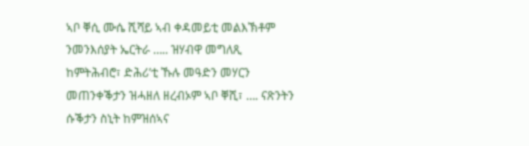ኣቦ ቐሲ ሙሴ ሺሻይ ኣብ ቀዳመይቲ መልእኽቶም ንመንእሰያት ኤርትራ ….. ዝሃብዋ መግለጺ ከምትሕብሮ፣ ድሕሪ’ቲ ኹሉ መዓድን መሃርን መጠንቀቕታን ዝሓዘለ ዘረብኦም ኣቦ ቐሺ፣ …. ናጽንትን ሱቕታን ስኒት ከምዝሰኣና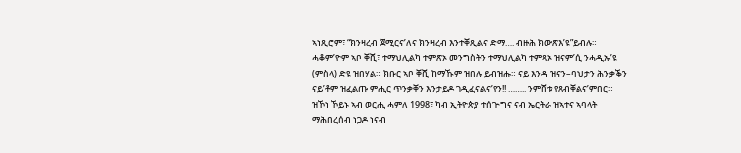ኣነጺሮም፣ “ክንዛረብ ጀሚርና’ለና ክንዛረብ እንተቐጺልና ድማ…. ብዙሕ ክውጽእ’ዩ”ይብሉ። ሓቆም’ዮም ኣቦ ቐሺ፣ ተማህሊልካ ተምጽኦ መንግስትን ተማህሊልካ ተምጻኦ ዝናም’ሲ ንሓዲኡ’ዩ (ምስላ) ድዩ ዝበሃል። ክቡር ኣቦ ቐሺ ከማኹም ዝበሉ ይብዝሑ። ናይ እንዳ ዝናን–ባህታን ሕንቃቕን ናይ’ቶም ዝፈልጡ ምሒር ጥንቃቐን እንታይዶ ገዲፈናልና’የን!! …….. ንምሸቱ የጸብቐልና’ምበር።
ዝኾነ ኾይኑ ኣብ ወርሒ ሓምለ 1998፣ ካብ ኢትዮጵያ ተሰጒግና ናብ ኤርትራ ዝኣተና ኣባላት ማሕበረሰብ ነጋዶ ነናብ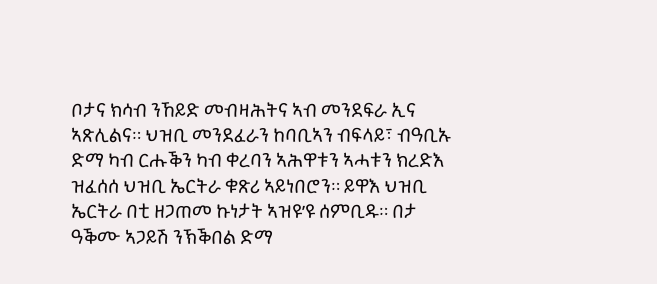ቦታና ክሳብ ንኸይድ መብዛሕትና ኣብ መንደፍራ ኢና ኣጽሊልና። ህዝቢ መንደፈራን ከባቢኣን ብፍላይ፣ ብዓቢኡ ድማ ካብ ርሑቕን ካብ ቀረባን ኣሕዋቱን ኣሓቱን ክረድእ ዝፈሰሰ ህዝቢ ኤርትራ ቁጽሪ ኣይነበሮን። ይዋእ ህዝቢ ኤርትራ በቲ ዘጋጠመ ኩነታት ኣዝዩ’ዩ ሰምቢዱ። በታ ዓቕሙ ኣጋይሽ ንኽቕበል ድማ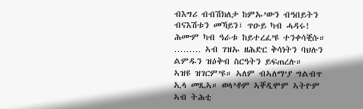ብእግሪ ብብሽክለታ ከምኡ’ውን ብዓበይትን ብናእሽቱን መኻይን፣ ጥዑይ ካብ ሓዳሩ! ሕሙም ካብ ዓራቱ ከይተረፈ’ዩ ተንቀሳቒሱ። ……… ኣብ ገዝኡ ዘሕድር ቅሳነትን ባህሉን ልምዱን ዝዕቅብ ስርዓትን ይፍጠረሉ።
ኣዝዩ ዝገርም’ዩ። ኣለም ብኣለማ’ያ ግልብጥ ኢላ መጺኣ። ወላ’ቶም ኣቐዲሞም ኣትዮም ኣብ ትሕቲ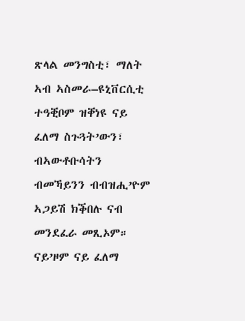ጽላል መንግስቲ፣ ማለት ኣብ ኣስመራ–ዩኒቨርሲቲ ተዓቒቦም ዝቐነዩ ናይ ፈለማ ስጉጓት’ውን፣ ብኣውቶቡሳትን ብመኻይንን ብብዝሒ’ዮም ኣጋይሽ ክቕበሉ ናብ መንደፈራ መጺኦም። ናይ’ዞም ናይ ፈለማ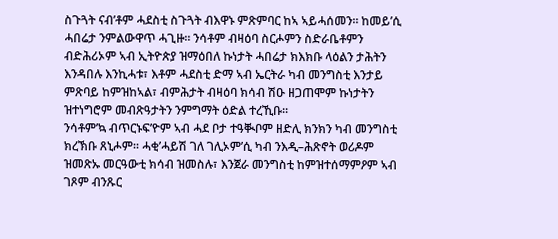ስጉጓት ናብ’ቶም ሓደስቲ ስጉጓት ብእዋኑ ምጽምባር ከኣ ኣይሓሰመን። ከመይ’ሲ ሓበሬታ ንምልውዋጥ ሓጊዙ። ንሳቶም ብዛዕባ ስርሖምን ስድራቤቶምን ብድሕሪኦም ኣብ ኢትዮጵያ ዝማዕበለ ኩነታት ሓበሬታ ክእክቡ ላዕልን ታሕትን እንዳበሉ እንኪሓቱ፣ እቶም ሓደስቲ ድማ ኣብ ኤርትራ ካብ መንግስቲ እንታይ ምጽባይ ከምዝከኣል፣ ብምሕታት ብዛዕባ ክሳብ ሽዑ ዘጋጠሞም ኩነታትን ዝተነግሮም መብጽዓታትን ንምግማት ዕድል ተረኺቡ።
ንሳቶም’ኳ ብጥርኑፍ’ዮም ኣብ ሓደ ቦታ ተዓቚቦም ዘድሊ ክንክን ካብ መንግስቲ ክረኽቡ ጸኒሖም። ሓቂ’ሓይሽ ገለ ገሊኦም’ሲ ካብ ንእዲ–ሕጽኖት ወሪዶም ዝመጽኡ መርዓውቲ ክሳብ ዝመስሉ፣ እንጀራ መንግስቲ ከምዝተሰማምዖም ኣብ ገጾም ብንጹር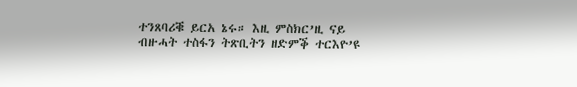ተንጸባሪቑ ይርአ ኔሩ። እዚ ምስክር’ዚ ናይ ብዙሓት ተስፋን ትጽቢትን ዘድምቕ ተርእዮ’ዩ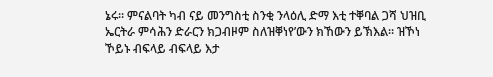ኔሩ። ምናልባት ካብ ናይ መንግስቲ ስንቂ ንላዕሊ ድማ እቲ ተቐባል ጋሻ ህዝቢ ኤርትራ ምሳሕን ድራርን ክጋብዞም ስለዝቐነየ’ውን ክኸውን ይኽእል። ዝኾነ ኾይኑ ብፍላይ ብፍላይ እታ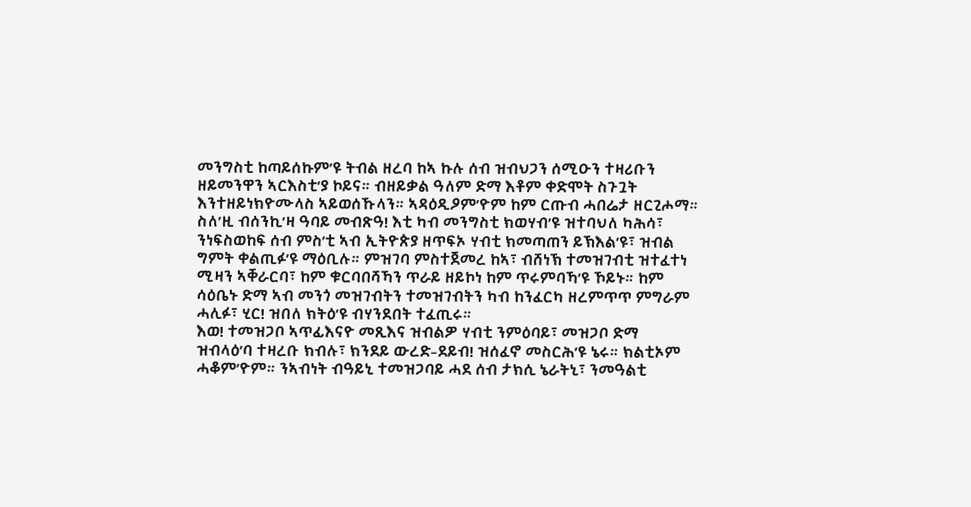መንግስቲ ከጣይሰኩም’ዩ ትብል ዘረባ ከኣ ኩሉ ሰብ ዝብህጋን ሰሚዑን ተዛሪቡን ዘይመንዋን ኣርእስቲ’ያ ኮይና። ብዘይቃል ዓለም ድማ እቶም ቀድሞት ስጉጓት እንተዘይነክዮሙላስ ኣይወሰኹላን። ኣዳዕዲዖም’ዮም ከም ርጡብ ሓበሬታ ዘርጊሖማ።
ስለ’ዚ ብሰንኪ’ዛ ዓባይ መብጽዓ! እቲ ካብ መንግስቲ ክወሃብ’ዩ ዝተባህለ ካሕሳ፣ ንነፍስወከፍ ሰብ ምስ’ቲ ኣብ ኢትዮጵያ ዘጥፍኦ ሃብቲ ክመጣጠን ይኽእል’ዩ፣ ዝብል ግምት ቀልጢፉ’ዩ ማዕቢሉ። ምዝገባ ምስተጀመረ ከኣ፣ ብሸነኽ ተመዝገብቲ ዝተፈተነ ሚዛን ኣቐራርባ፣ ከም ቁርባበሻኻን ጥራይ ዘይኮነ ከም ጥሩምባኻ’ዩ ኾይኑ። ከም ሳዕቤኑ ድማ ኣብ መንጎ መዝገብትን ተመዝገብትን ካብ ከንፈርካ ዘረምጥጥ ምግራም ሓሊፉ፣ ሂር! ዝበለ ክትዕ’ዩ ብሃንደበት ተፈጢሩ።
እወ! ተመዝጋቦ ኣጥፊእናዮ መጺእና ዝብልዎ ሃብቲ ንምዕባይ፣ መዝጋቦ ድማ ዝብላዕ’ባ ተዛረቡ ክብሉ፣ ክንደይ ውረድ–ደይብ! ዝሰፈኖ መስርሕ’ዩ ኔሩ። ክልቲኦም ሓቆም’ዮም። ንኣብነት ብዓይኒ ተመዝጋባይ ሓደ ሰብ ታክሲ ኔራትኒ፣ ንመዓልቲ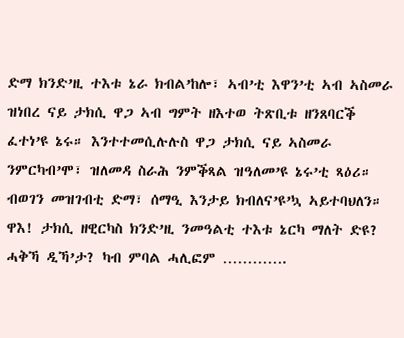ድማ ክንድ’ዚ ተእቱ ኔራ ክብል’ከሎ፣ ኣብ’ቲ እዋን’ቲ ኣብ ኣስመራ ዝነበረ ናይ ታክሲ ዋጋ ኣብ ግምት ዘእተወ ትጽቢቱ ዘንጸባርቕ ፈተነ’ዩ ኔሩ። እንተተመሲሉሉስ ዋጋ ታክሲ ናይ ኣስመራ ንምርካብ’ሞ፣ ዝለመዳ ስራሕ ንምቕጻል ዝዓለመ’ዩ ኔሩ’ቲ ጻዕሪ። ብወገን መዝገብቲ ድማ፣ ሰማዒ እንታይ ክብለና’ዩ’ኳ ኣይተባህለን። ዋእ! ታክሲ ዘዊርካስ ክንድ’ዚ ንመዓልቲ ተእቱ ኔርካ ማለት ድዩ? ሓቅኻ ዲኻ’ታ? ካብ ምባል ሓሊፎም ………….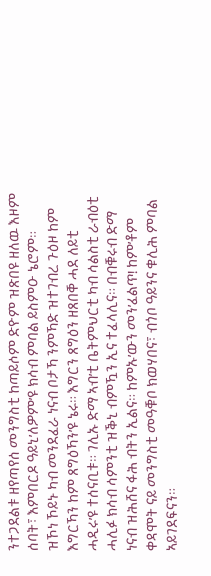ንተጋደልቱ ዘየጣየሰ መንግስቲ ከጣይሶም ድዮም ዝጽበዩ ዘለዉ እዞም ሰባት፣ እምበርዶ ዓይኒ’ለዎም’ዩ ክሳብ ምባል ይስምዑ ኔሮም።
ዝኾነ ኾይኑ ካብ መንደፈራ ነናብ ቦታኻ ንምኻድ ዝተገብረ ጉዕዞ ከም እግርኻን ከም ጸግዕኻን’ዩ ኔሩ። እግርን ጸግዕን ዘጸበቐ ሓደ ለይቲ ሓዲሩ’ዩ ተሰናቢቱ። ገሊኡ ድማ ኣብ’ቲ ቤትምህርቲ ካብ ሳልስቲ ራብዕቲ ሓሊፉ ክሳብ ሳምንቲ ዝቕኒ ብምዃን ኢና ተፈላሊና። በብቑሩብ ድማ ነናብ ዝሕሸና ፋሕ ብትን ኢልና። ከምኡ’ውን መን’ፈልጥ! ከም’ቶም ቀዳሞት ናይ መንግስቲ መዓቑቦ ክወሃበና፣ ብጎቦ ዓይንና ቁሊሕ ምባል ኣይገደፍናን።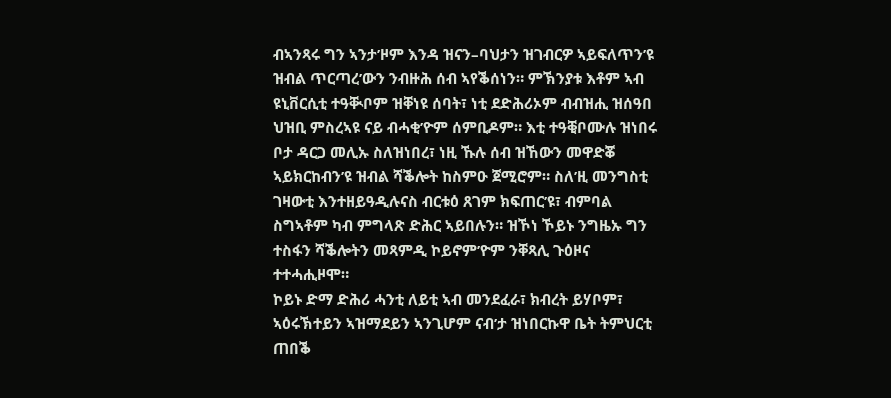ብኣንጻሩ ግን ኣንታ’ዞም እንዳ ዝናን–ባህታን ዝገብርዎ ኣይፍለጥን’ዩ ዝብል ጥርጣረ’ውን ንብዙሕ ሰብ ኣየቕሰነን። ምኽንያቱ እቶም ኣብ ዩኒቨርሲቲ ተዓቚቦም ዝቐነዩ ሰባት፣ ነቲ ደድሕሪኦም ብብዝሒ ዝሰዓበ ህዝቢ ምስረኣዩ ናይ ብሓቂ’ዮም ሰምቢዶም። እቲ ተዓቒቦሙሉ ዝነበሩ ቦታ ዳርጋ መሊኡ ስለዝነበረ፣ ነዚ ኹሉ ሰብ ዝኸውን መዋድቖ ኣይክርከብን’ዩ ዝብል ሻቕሎት ከስምዑ ጀሚሮም። ስለ’ዚ መንግስቲ ገዛውቲ እንተዘይዓዲሉናስ ብርቱዕ ጸገም ክፍጠር’ዩ፣ ብምባል ስግኣቶም ካብ ምግላጽ ድሕር ኣይበሉን። ዝኾነ ኾይኑ ንግዜኡ ግን ተስፋን ሻቕሎትን መጻምዲ ኮይኖም’ዮም ንቐጻሊ ጉዕዞና ተተሓሒዞሞ።
ኮይኑ ድማ ድሕሪ ሓንቲ ለይቲ ኣብ መንደፈራ፣ ክብረት ይሃቦም፣ ኣዕሩኽተይን ኣዝማደይን ኣንጊሆም ናብ’ታ ዝነበርኩዋ ቤት ትምህርቲ ጠበቕ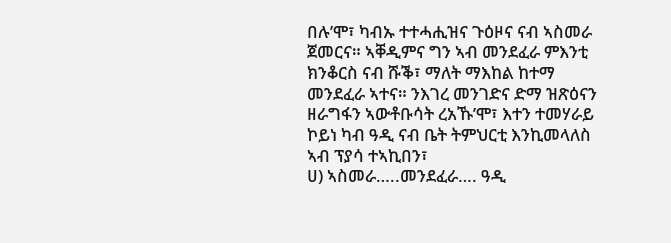በሉ’ሞ፣ ካብኡ ተተሓሒዝና ጉዕዞና ናብ ኣስመራ ጀመርና። ኣቐዲምና ግን ኣብ መንደፈራ ምእንቲ ክንቆርስ ናብ ሹቕ፣ ማለት ማእከል ከተማ መንደፈራ ኣተና። ንእገረ መንገድና ድማ ዝጽዕናን ዘራግፋን ኣውቶቡሳት ረአኹ’ሞ፣ እተን ተመሃራይ ኮይነ ካብ ዓዲ ናብ ቤት ትምህርቲ እንኪመላለስ ኣብ ፕያሳ ተኣኪበን፣
ሀ) ኣስመራ…..መንደፈራ…. ዓዲ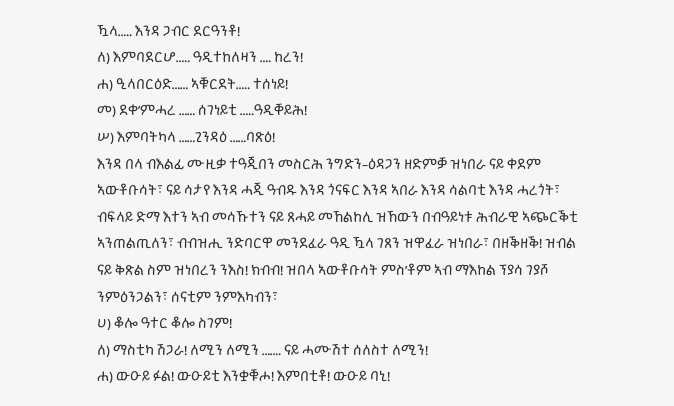ዃላ….. እንዳ ጋብር ደርዓንቶ!
ለ) እምባደርሆ….. ዓዲተከለዛን …. ከረን!
ሐ) ዒላበርዕድ…… ኣቑርደት….. ተሰነይ!
መ) ደቀ’ምሓረ …… ሰገነይቲ …..ዓዲቐይሕ!
ሠ) እምባትካላ ……ጊንዳዕ ……ባጽዕ!
እንዳ በላ ብእልፊ ሙዚቃ ተዓጂበን መስርሕ ንግድን–ዕዳጋን ዘድምቓ ዝነበራ ናይ ቀደም ኣውቶቡሳት፣ ናይ ሳታየ እንዳ ሓጂ ዓብዱ እንዳ ጎናፍር እንዳ ኣበራ እንዳ ሳልባቲ እንዳ ሓረጎት፣ ብፍላይ ድማ እተን ኣብ መሳኹተን ናይ ጸሓይ መኸልከሊ ዝኸውን በብዓይነቱ ሕብራዊ ኣጭርቕቲ ኣንጠልጢለን፣ ብብዝሒ ንድባርዋ መንደፈራ ዓዲ ዃላ ገጸን ዝዋፈራ ዝነበራ፣ በዘቕዘቕ! ዝብል ናይ ቅጽል ስም ዝነበረን ንእስ! ክብብ! ዝበላ ኣውቶቡሳት ምስ’ቶም ኣብ ማእከል ፕያሳ ገያሾ ንምዕንጋልን፣ ሰናቲም ንምእካብን፣
ሀ) ቆሎ ዓተር ቆሎ ስገም!
ለ) ማስቲካ ሽጋራ! ለሚን ለሚን ……. ናይ ሓሙሽተ ሰለስተ ለሚን!
ሐ) ውዑይ ፉል! ውዑይቲ እንቋቑሖ! እምበቲቶ! ውዑይ ባኒ!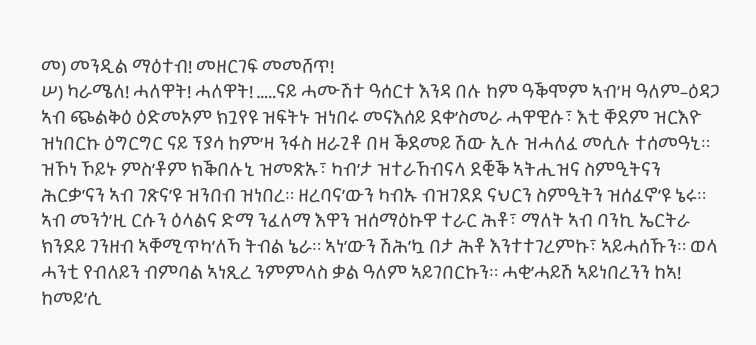መ) መንዲል ማዕተብ! መዘርገፍ መመሸጥ!
ሠ) ካራሜለ! ሓለዋት! ሓለዋት! …..ናይ ሓሙሽተ ዓሰርተ እንዳ በሉ ከም ዓቕሞም ኣብ’ዛ ዓለም–ዕዳጋ ኣብ ጭልቅዕ ዕድመኦም ክጓየዩ ዝፍትኑ ዝነበሩ መናእሰይ ደቀ’ስመራ ሓዋዊሱ፣ እቲ ቐደም ዝርእዮ ዝነበርኩ ዕግርግር ናይ ፕያሳ ከም’ዛ ንፋስ ዘራጊቶ በዛ ቕደመይ ሽው ኢሉ ዝሓለፈ መሲሉ ተሰመዓኒ።
ዝኾነ ኾይኑ ምስ’ቶም ክቕበሉኒ ዝመጽኡ፣ ካብ’ታ ዝተራኸብናላ ደቒቕ ኣትሒዝና ስምዒትናን ሕርቃ’ናን ኣብ ገጽና’ዩ ዝንበብ ዝነበረ። ዘረባና’ውን ካብኡ ብዝገደደ ናህርን ስምዒትን ዝሰፈኖ’ዩ ኔሩ። ኣብ መንጎ’ዚ ርሱን ዕላልና ድማ ንፈለማ እዋን ዝሰማዕኩዋ ተራር ሕቶ፣ ማለት ኣብ ባንኪ ኤርትራ ክንደይ ገንዘብ ኣቐሚጥካ’ለኻ ትብል ኔራ። ኣነ’ውን ሽሕ’ኳ በታ ሕቶ እንተተገረምኩ፣ ኣይሓሰኹን። ወላ ሓንቲ የብለይን ብምባል ኣነጺረ ንምምላስ ቃል ዓለም ኣይገበርኩን። ሓቂ’ሓይሽ ኣይነበረንን ከኣ!
ከመይ’ሲ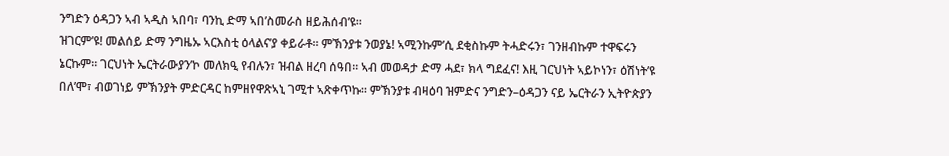ንግድን ዕዳጋን ኣብ ኣዲስ ኣበባ፣ ባንኪ ድማ ኣበ’ስመራስ ዘይሕሰብ’ዩ።
ዝገርም’ዩ! መልሰይ ድማ ንግዜኡ ኣርእስቲ ዕላልና’ያ ቀይራቶ። ምኽንያቱ ንወያኔ! ኣሚንኩም’ሲ ደቂስኩም ትሓድሩን፣ ገንዘብኩም ተዋፍሩን ኔርኩም። ገርህነት ኤርትራውያን’ኮ መለክዒ የብሉን፣ ዝብል ዘረባ ሰዓበ። ኣብ መወዳታ ድማ ሓደ፣ ክላ ግደፈና! እዚ ገርህነት ኣይኮነን፣ ዕሽነት’ዩ በለ’ሞ፣ ብወገነይ ምኽንያት ምድርዳር ከምዘየዋጽኣኒ ገሚተ ኣጽቀጥኩ። ምኽንያቱ ብዛዕባ ዝምድና ንግድን–ዕዳጋን ናይ ኤርትራን ኢትዮጵያን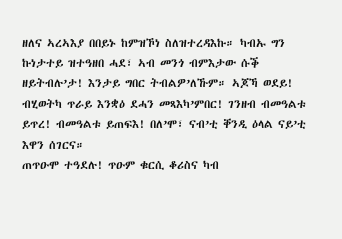ዘለና ኣረኣእያ በበይኑ ከምዝኾነ ስለዝተረዳእኩ። ካብኡ ግን ኩነታተይ ዝተዓዘበ ሓደ፣ ኣብ መንጎ ብምእታው ሱቕ ዘይትብሉ’ታ! እንታይ ግበር ትብልዎ’ለኹም። ኣጆኻ ወደይ! ብሂወትካ ጥራይ እንቋዕ ደሓን መጻእካ’ምበር! ገንዘብ ብመዓልቱ ይጥረ! ብመዓልቱ ይጠፍእ! በለ’ሞ፣ ናብ’ቲ ቐንዲ ዕላል ናይ’ቲ እዋን ሰገርና።
ጠጥዑሞ ተዓደሉ! ጥዑም ቁርሲ ቆሪስና ካብ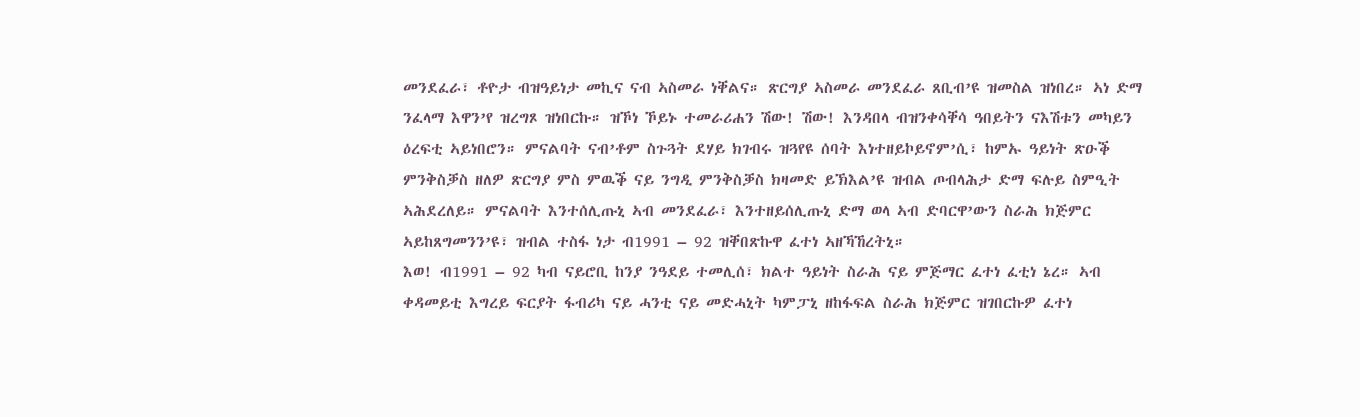መንደፈራ፣ ቶዮታ ብዝዓይነታ መኪና ናብ ኣስመራ ነቐልና። ጽርግያ ኣስመራ መንደፈራ ጸቢብ’ዩ ዝመስል ዝነበረ። ኣነ ድማ ንፈላማ እዋን’የ ዝረግጾ ዝነበርኩ። ዝኾነ ኾይኑ ተመራሪሐን ሽው! ሽው! እንዳበላ ብዝንቀሳቐሳ ዓበይትን ናእሽቱን መካይን ዕረፍቲ ኣይነበሮን። ምናልባት ናብ’ቶም ስጉጓት ደሃይ ክገብሩ ዝጓየዩ ሰባት እነተዘይኮይኖም’ሲ፣ ከምኡ ዓይነት ጽዑቕ ምንቅስቓስ ዘለዎ ጽርግያ ምስ ምዉቕ ናይ ንግዲ ምንቅስቓስ ክዛመድ ይኽእል’ዩ ዝብል ጦብላሕታ ድማ ፍሉይ ስምዒት ኣሕደረለይ። ምናልባት እንተሰሊጡኒ ኣብ መንደፈራ፣ እንተዘይሰሊጡኒ ድማ ወላ ኣብ ድባርዋ’ውን ስራሕ ክጅምር ኣይከጸግመንን’ዩ፣ ዝብል ተስፋ ነታ ብ1991 – 92 ዝቐበጽኩዋ ፈተነ ኣዘኻኸረትኒ።
እወ! ብ1991 – 92 ካብ ናይሮቢ ከንያ ንዓደይ ተመሊሰ፣ ክልተ ዓይነት ስራሕ ናይ ምጅማር ፈተነ ፈቲነ ኔረ። ኣብ ቀዳመይቲ እግረይ ፍርያት ፋብሪካ ናይ ሓንቲ ናይ መድሓኒት ካምፓኒ ዘከፋፍል ስራሕ ክጅምር ዝገበርኩዎ ፈተነ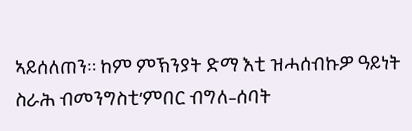ኣይሰለጠን። ከም ምኽንያት ድማ እቲ ዝሓሰብኩዎ ዓይነት ስራሕ ብመንግስቲ’ምበር ብግለ–ሰባት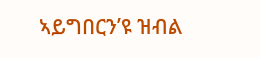ኣይግበርን’ዩ ዝብል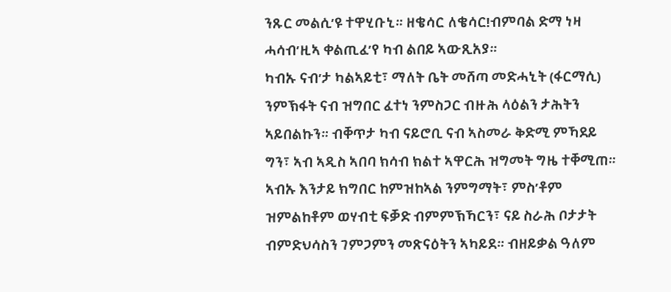ንጹር መልሲ’ዩ ተዋሂቡኒ። ዘቄሳር ለቄሳር!ብምባል ድማ ነዛ ሓሳብ’ዚኣ ቀልጢፈ’የ ካብ ልበይ ኣውጺአያ።
ካብኡ ናብ’ታ ካልኣይቲ፣ ማለት ቤት መሸጣ መድሓኒት (ፋርማሲ) ንምኽፋት ናብ ዝግበር ፈተነ ንምስጋር ብዙሕ ላዕልን ታሕትን ኣይበልኩን። ብቐጥታ ካብ ናይሮቢ ናብ ኣስመራ ቅድሚ ምኻደይ ግን፣ ኣብ ኣዲስ ኣበባ ክሳብ ክልተ ኣዋርሕ ዝግመት ግዜ ተቐሚጠ። ኣብኡ እንታይ ክግበር ከምዝከኣል ንምግማት፣ ምስ’ቶም ዝምልከቶም ወሃብቲ ፍቓድ ብምምኽኻርን፣ ናይ ስራሕ ቦታታት ብምድህሳስን ገምጋምን መጽናዕትን ኣካይደ። ብዘይቃል ዓለም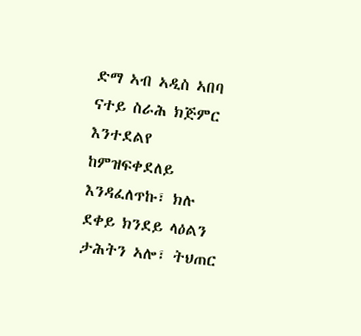ድማ ኣብ ኣዲስ ኣበባ ናተይ ስራሕ ክጅምር እንተደልየ ከምዝፍቀደለይ እንዳፈለጥኩ፣ ክሉ ደቀይ ክንደይ ላዕልን ታሕትን ኣሎ፣ ትህጠር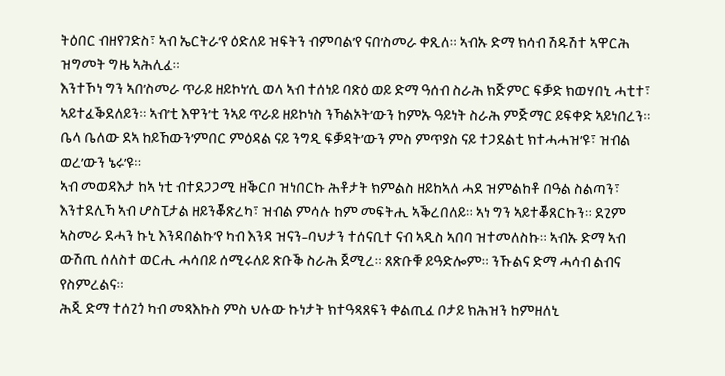ትዕበር ብዘየገድስ፣ ኣብ ኤርትራ’የ ዕድለይ ዝፍትን ብምባል’የ ናበ’ስመራ ቀጺለ። ኣብኡ ድማ ክሳብ ሽዱሽተ ኣዋርሕ ዝግመት ግዜ ኣሕሊፈ።
እንተኾነ ግን ኣበ’ስመራ ጥራይ ዘይኮነ’ሲ ወላ ኣብ ተሰነይ ባጽዕ ወይ ድማ ዓሰብ ስራሕ ክጅምር ፍቓድ ክወሃበኒ ሓቲተ፣ ኣይተፈቕደለይን። ኣብ’ቲ እዋን’ቲ ንኣይ ጥራይ ዘይኮነስ ንኻልኦት’ውን ከምኡ ዓይነት ስራሕ ምጅማር ይፍቀድ ኣይነበረን። ቤላ ቤለው ደኣ ከይኸውን’ምበር ምዕዳል ናይ ንግዲ ፍቓዳት’ውን ምስ ምጥያስ ናይ ተጋደልቲ ክተሓሓዝ’ዩ፣ ዝብል ወረ’ውን ኔሩ’ዩ።
ኣብ መወዳእታ ከኣ ነቲ ብተደጋጋሚ ዘቕርቦ ዝነበርኩ ሕቶታት ክምልስ ዘይከኣለ ሓደ ዝምልከቶ በዓል ስልጣን፣ እንተደሊኻ ኣብ ሆስፒታል ዘይንቖጽረካ፣ ዝብል ምሳሉ ከም መፍትሒ ኣቕረበለይ። ኣነ ግን ኣይተቖጸርኩን። ደጊም ኣስመራ ደሓን ኩኒ እንዳበልኩ’የ ካብ እንዳ ዝናን–ባህታን ተሰናቢተ ናብ ኣዲስ ኣበባ ዝተመለስኩ። ኣብኡ ድማ ኣብ ውሽጢ ሰለስተ ወርሒ ሓሳበይ ሰሚሩለይ ጽቡቕ ስራሕ ጀሚረ። ጸጽቡቑ ይዓድሎም። ንኹልና ድማ ሓሳብ ልብና የስምረልና።
ሕጂ ድማ ተሰጊጎ ካብ መጻእኩስ ምስ ህሉው ኩነታት ክተዓጻጸፍን ቀልጢፈ ቦታይ ክሕዝን ከምዘለኒ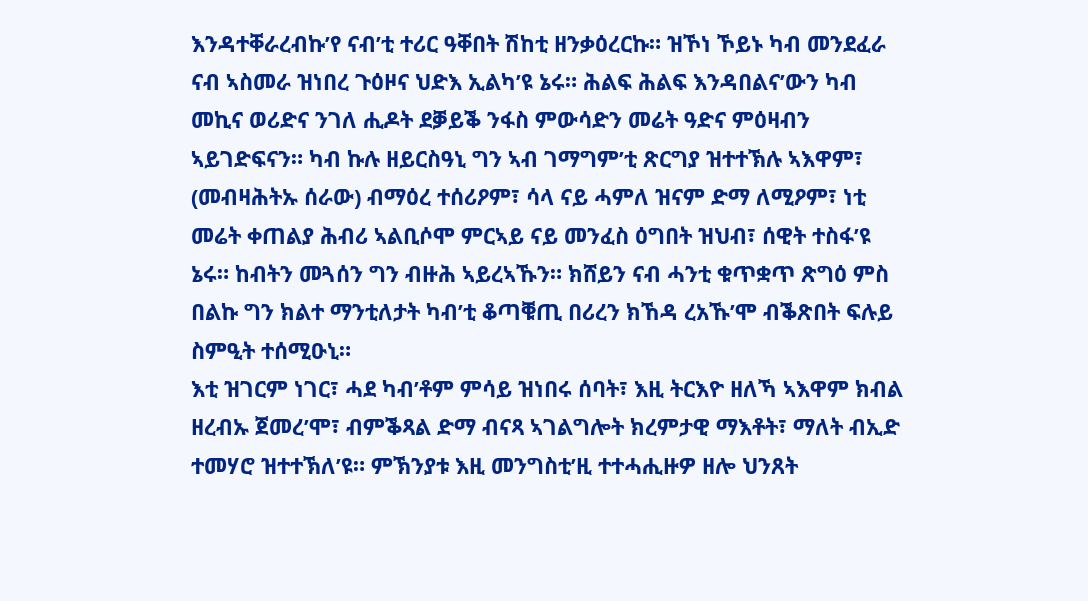እንዳተቐራረብኩ’የ ናብ’ቲ ተሪር ዓቐበት ሽከቲ ዘንቃዕረርኩ። ዝኾነ ኾይኑ ካብ መንደፈራ ናብ ኣስመራ ዝነበረ ጉዕዞና ህድእ ኢልካ’ዩ ኔሩ። ሕልፍ ሕልፍ እንዳበልና’ውን ካብ መኪና ወሪድና ንገለ ሒዶት ደቓይቕ ንፋስ ምውሳድን መሬት ዓድና ምዕዛብን ኣይገድፍናን። ካብ ኩሉ ዘይርስዓኒ ግን ኣብ ገማግም’ቲ ጽርግያ ዝተተኽሉ ኣእዋም፣ (መብዛሕትኡ ሰራው) ብማዕረ ተሰሪዖም፣ ሳላ ናይ ሓምለ ዝናም ድማ ለሚዖም፣ ነቲ መሬት ቀጠልያ ሕብሪ ኣልቢሶሞ ምርኣይ ናይ መንፈስ ዕግበት ዝህብ፣ ሰዊት ተስፋ’ዩ ኔሩ። ከብትን መጓሰን ግን ብዙሕ ኣይረኣኹን። ክሸይን ናብ ሓንቲ ቁጥቋጥ ጽግዕ ምስ በልኩ ግን ክልተ ማንቲለታት ካብ’ቲ ቆጣቑጢ በሪረን ክኸዳ ረአኹ’ሞ ብቕጽበት ፍሉይ ስምዒት ተሰሚዑኒ።
እቲ ዝገርም ነገር፣ ሓደ ካብ’ቶም ምሳይ ዝነበሩ ሰባት፣ እዚ ትርእዮ ዘለኻ ኣእዋም ክብል ዘረብኡ ጀመረ’ሞ፣ ብምቕጻል ድማ ብናጻ ኣገልግሎት ክረምታዊ ማእቶት፣ ማለት ብኢድ ተመሃሮ ዝተተኽለ’ዩ። ምኽንያቱ እዚ መንግስቲ’ዚ ተተሓሒዙዎ ዘሎ ህንጸት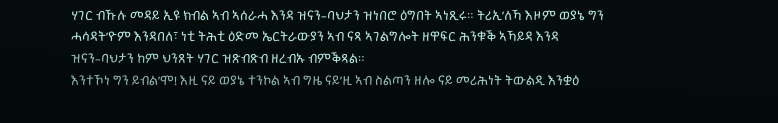ሃገር ብኹሉ መዳይ ኢዩ ክብል ኣብ ኣሰራሓ እንዳ ዝናን–ባህታን ዝነበሮ ዕግበት ኣነጺሩ። ትሪኢ’ለኻ እዞም ወያኔ ግን ሓሳዳት’ዮም እንዳበለ፣ ነቲ ትሕቲ ዕድመ ኤርትራውያን ኣብ ናጻ ኣገልግሎት ዘዋፍር ሕንቁቕ ኣኻይዳ እንዳ ዝናን–ባህታን ከም ህንጸት ሃገር ዝጽብጽብ ዘረብኡ ብምቕጻል።
እንተኾነ ግን ይብል’ሞ! እዚ ናይ ወያኔ ተንኮል ኣብ ግዜ ናይ’ዚ ኣብ ስልጣን ዘሎ ናይ መሪሕነት ትውልዲ እንቋዕ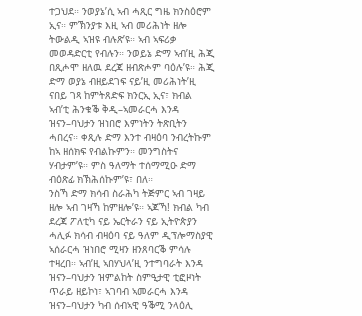ተጋህደ። ንወያኔ’ሲ ኣብ ሓጺር ግዜ ክንስዕሮም ኢና። ምኽንያቱ እዚ ኣብ መሪሕነት ዘሎ ትውልዲ ኣዝዩ ብሉጽ’ዩ። ኣብ ኣፍሪቃ መወዳድርቲ የብሉን። ንወይኔ ድማ ኣብ’ዚ ሕጂ በጺሖሞ ዘለዉ ደረጃ ዘብጽሖም ባዕሉ’ዩ። ሕጂ ድማ ወያኔ ብዘይደገፍ ናይ’ዚ መሪሕነት’ዚ ናበይ ገጻ ከምትጸድፍ ክንርኢ ኢና፣ ክብል ኣብ’ቲ ሕንቁቕ ቅዲ–ኣመራርሓ እንዳ ዝናን–ባህታን ዝነበሮ እምነትን ትጽቢትን ሓበረና። ቀጺሉ ድማ እንተ ብዛዕባ ንብረትኩም ከኣ ዘሰክፍ የብልኩምን። መንግስትና ሃብታም’ዩ። ምስ ዓለማት ተሰማሚዑ ድማ ብዕጽፊ ክኽሕሰኩም’ዩ፣ በለ።
ንስኻ ድማ ክሳብ ስራሕካ ትጅምር ኣብ ገዛይ ዘሎ ኣብ ገዛኻ ከምዘሎ’ዩ። ኣጆኻ! ክብል ካብ ደረጃ ፖለቲካ ናይ ኤርትራን ናይ ኢትዮጵያን ሓሊፉ ክሳብ ብዛዕባ ናይ ዓለም ዲፕሎማስያዊ ኣሰራርሓ ዝነበሮ ሚዛን ዘንጸባርቕ ምሳሉ ተዛረበ። ኣብ’ዚ ኣበሃህላ’ዚ ንተግባራት እንዳ ዝናን–ባህታን ዝምልከት ስምዒታዊ ቲፎዞነት ጥራይ ዘይኮነ፣ ኣገባብ ኣመራርሓ እንዳ ዝናን–ባህታን ካብ ሰብኣዊ ዓቕሚ ንላዕሊ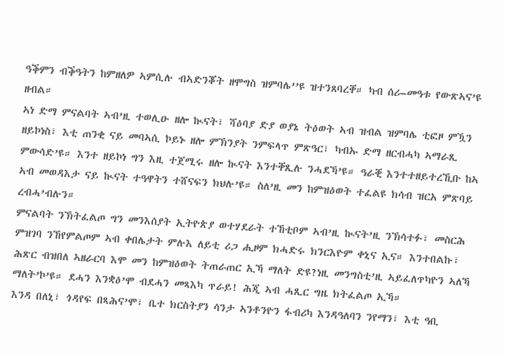ዓቕምን ብቕዓትን ከምዘለዎ ኣምሲሉ ብኣድንቖት ዘሞግስ ዝምባሌ’’ዩ ዝተንጸባረቐ። ካብ ሰሪ–መዓቱ የውጽኣና’ዩ ዘብል።
ኣነ ድማ ምናልባት ኣብ’ዚ ተወሊዑ ዘሎ ኲናት፣ ሻዕባያ ድያ ወያኔ ትዕወት ኣብ ዝብል ዝምባሌ ቲፎዞ ምዃን ዘይኮነስ፣ እቲ ጠንቂ ናይ መባኣሲ ኮይኑ ዘሎ ምኽንያት ንምፍላጥ ምጽዓር፣ ካብኡ ድማ ዘርብሓካ ኣማራጺ ምውሳድ’ዩ። እንተ ዘይኮነ ግን እዚ ተጀሚሩ ዘሎ ኲናት እንተቐጺሉ ንሓደኻ’ዩ። ዓራቒ እንተተዘይተረኺቡ ከኣ ኣብ መወዳእታ ናይ ኲናት ተዓዋትን ተሸናፍን ክህሉ’ዩ። ስለ’ዚ መን ከምዝዕወት ተፈልዩ ክሳብ ዝርአ ምጽባይ ረብሓ’ብሉን።
ምናልባት ንኽትፈልጦ ግን መንእሰያት ኢትዮጵያ ወተሃደራት ተኸቲቦም ኣብ’ዚ ኲናት’ዚ ንኽሳተፉ፣ መስርሕ ምዝገባ ንኸየምልጦም ኣብ ቀበሌታት ምሉእ ለይቲ ሪጋ ሒዞም ክሓድሩ ክንርእዮም ቀኒና ኢና። እንተበልኩ፣ ሕጽር ብዝበለ ኣዘራርባ እሞ መን ከምዝዕወት ትጠራጠር ኢኻ ማለት ድዩ?ነዚ መንግስቲ’ዚ ኣይፈለጥካዮን ኣለኻ ማለት’ኮ’ዩ። ደሓን እንቋዕ’ሞ ብደሓን መጻእካ ጥራይ! ሕጂ ኣብ ሓጺር ግዜ ክትፈልጦ ኢኻ።
እንዳ በለኒ፣ ጎዳየፍ በጻሕና’ሞ፣ ቤተ ክርስትያን ሳንታ ኣንቶንዮን ፋብሪካ እንዳዓለባን ንየማን፣ እቲ ዓቢ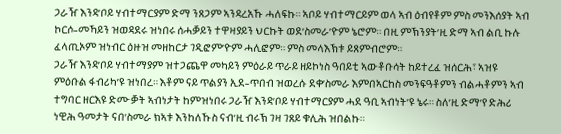ጋራዥ እንዳ’ቦይ ሃብተማርያም ድማ ንጸጋም ኣንዳረአኹ ሓለፍኩ። ኣቦይ ሃብተማርይም ወላ ኣብ ዕብየቶም ምስ መንእሰያት ኣብ ኮርሶ–መኻይን ዝወዳደሩ ዝነበሩ ሰሓቓይን ተዋዛያይን ህርኩት ወደ’ስመራ’ዮም ኔሮም። በዚ ምኽንያት’ዚ ድማ ኣብ ልቢ ኩሉ ፈላጢኦም ዝነብር ዕዙዝ መዘከርታ ገዲፎም’ዮም ሓሊፎም። ምስ መላእኽቱ ይጸምብሮም።
ጋራዥ እንዳ’ቦይ ሃብተማያም ዝተጋጨዋ መካይን ምዕራይ ጥራይ ዘይኮነስ ዓበይቲ ኣውቶቡሳት ከይተረፈ ዝሰርሕ፣ ኣዝዩ ምዕቡል ፋብሪካ’ዩ ዝነበረ። እቶም ናይ ጥልያን ኢደ–ጥበብ ዝወረሱ ደቀ’ስመራ እምበኣርከስ መንፍዓቶምን ብልሓቶምን ኣብ ተግባር ዘርእዩ ድሙቓት ኣብነታት ከምዝነበሩ ጋራዥ እንዳ’ቦይ ሃብተማርያም ሓደ ዓቢ ኣብነት’ዩ ኔሩ። ስለ’ዚ ድማ’የ ድሕሪ ነዊሕ ዓመታት ናበ’ስመራ ክኣቱ እንከለኹስ ናብ’ዚ ብሩኽ ገዛ ገጸይ ቁሊሕ ዝበልኩ።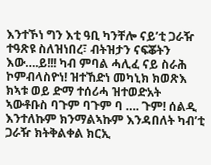እንተኾነ ግን እቲ ዓቢ ካንቸሎ ናይ’ቲ ጋራዥ ተዓጽዩ ስለዝነበረ፣ ብትዝታን ናፍቖትን እው….ይ!!! ካብ ምባል ሓሊፈ ናይ ስራሕ ኮምብላስዮነ! ዝተኸድነ መካኒክ ክወጽእ ክኣቱ ወይ ድማ ተሰሪሓ ዝተወድአት ኣውቶቡስ ባጉም ባጉም ባ …. ጉም! ሰልዲ እንተለኩም ክንማልኣኩም እንዳበለት ካብ’ቲ ጋራዥ ክትቅልቀል ክርኢ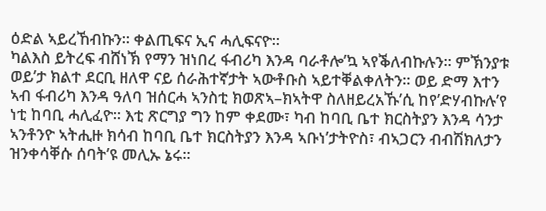ዕድል ኣይረኸብኩን። ቀልጢፍና ኢና ሓሊፍናዮ።
ካልእስ ይትረፍ ብሸነኽ የማን ዝነበረ ፋብሪካ እንዳ ባራቶሎ’ኳ ኣየቕለብኩሉን። ምኽንያቱ ወይ’ታ ክልተ ደርቢ ዘለዋ ናይ ሰራሕተኛታት ኣውቶቡስ ኣይተቐልቀለትን። ወይ ድማ እተን ኣብ ፋብሪካ እንዳ ዓለባ ዝሰርሓ ኣንስቲ ክወጽኣ–ክኣትዋ ስለዘይረአኹ’ሲ ከየ’ድሃብኩሉ’የ ነቲ ከባቢ ሓሊፈዮ። እቲ ጽርግያ ግን ከም ቀደሙ፣ ካብ ከባቢ ቤተ ክርስትያን እንዳ ሳንታ ኣንቶንዮ ኣትሒዙ ክሳብ ከባቢ ቤተ ክርስትያን እንዳ ኣቡነ’ታትዮስ፣ ብኣጋርን ብብሽክለታን ዝንቀሳቐሱ ሰባት’ዩ መሊኡ ኔሩ።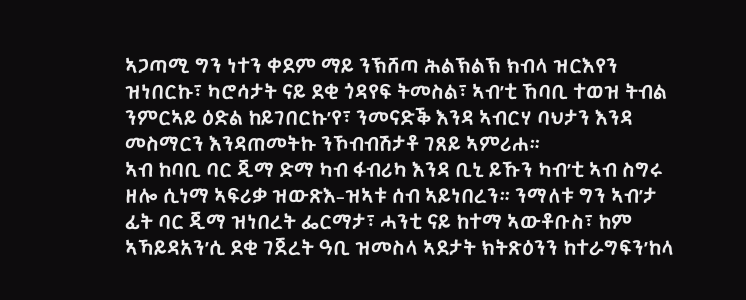ኣጋጣሚ ግን ነተን ቀደም ማይ ንኽሸጣ ሕልኽልኽ ክብላ ዝርእየን ዝነበርኩ፣ ካሮሳታት ናይ ደቂ ጎዳየፍ ትመስል፣ ኣብ’ቲ ኸባቢ ተወዝ ትብል ንምርኣይ ዕድል ከይገበርኩ’የ፣ ንመናድቕ እንዳ ኣብርሃ ባህታን እንዳ መስማርን እንዳጠመትኩ ንኾብብሽታቶ ገጸይ ኣምሪሐ።
ኣብ ከባቢ ባር ጂማ ድማ ካብ ፋብሪካ እንዳ ቢኒ ይኹን ካብ’ቲ ኣብ ስግሩ ዘሎ ሲነማ ኣፍሪቃ ዝውጽእ–ዝኣቱ ሰብ ኣይነበረን። ንማለቱ ግን ኣብ’ታ ፊት ባር ጂማ ዝነበረት ፌርማታ፣ ሓንቲ ናይ ከተማ ኣውቶቡስ፣ ከም ኣኻይዳአን’ሲ ደቂ ገጀረት ዓቢ ዝመስላ ኣደታት ክትጽዕንን ከተራግፍን’ከላ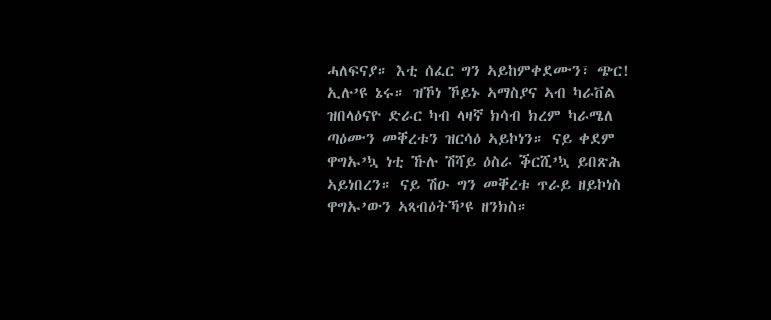ሓለፍናያ። እቲ ሰፈር ግን ኣይከምቀደሙን፣ ጭር! ኢሉ’ዩ ኔሩ። ዝኾነ ኾይኑ ኣማስያና ኣብ ካራቨል ዝበላዕናዮ ድራር ካብ ላዛኛ ክሳብ ክረም ካራሜለ ጣዕሙን መቐረቱን ዝርሳዕ ኣይኮነን። ናይ ቀደም ዋግኡ’ኳ ነቲ ኹሉ ሽሻይ ዕስራ ቕርሺ’ኳ ይበጽሕ ኣይነበረን። ናይ ሽዑ ግን መቐረቱ ጥራይ ዘይኮነስ ዋግኡ’ውን ኣጻብዕትኻ’ዩ ዘንክስ።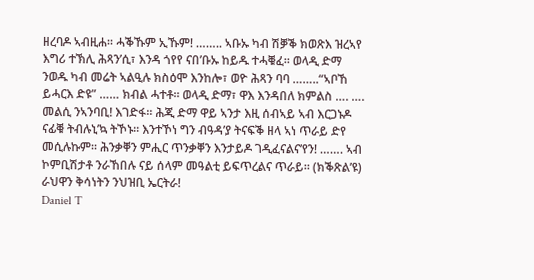ዘረባዶ ኣብዚሐ። ሓቕኹም ኢኹም! …….. ኣቡኡ ካብ ሽቓቕ ክወጽእ ዝረኣየ እግሪ ተኽሊ ሕጻን’ሲ፣ እንዳ ጎየየ ናበ’ቡኡ ከይዱ ተሓቑፈ። ወላዲ ድማ ንወዱ ካብ መሬት ኣልዒሉ ክስዕሞ እንከሎ፣ ወዮ ሕጻን ባባ ……..“ኣቦኸ ይሓርእ ድዩ” …… ክብል ሓተቶ። ወላዲ ድማ፣ ዋእ እንዳበለ ክምልስ …. …. መልሲ ንኣንባቢ! እገድፋ። ሕጂ ድማ ዋይ ኣንታ እዚ ሰብኣይ ኣብ እርጋኑዶ ናፊቑ ትብሉኒ’ኳ ትኾኑ። እንተኾነ ግን ብዓዳ’ያ ትናፍቕ ዘላ ኣነ ጥራይ ድየ መሲሉኩም። ሕንቃቐን ምሒር ጥንቃቐን እንታይዶ ገዲፈናልና’የን! ……. ኣብ ኮምቢሽታቶ ንራኸበሉ ናይ ሰላም መዓልቲ ይፍጥረልና ጥራይ። (ክቕጽል’ዩ)
ራህዋን ቅሳነትን ንህዝቢ ኤርትራ!
Daniel T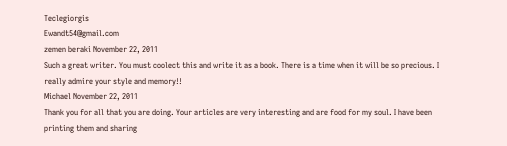Teclegiorgis
Ewandt54@gmail.com
zemen beraki November 22, 2011
Such a great writer. You must coolect this and write it as a book. There is a time when it will be so precious. I really admire your style and memory!!
Michael November 22, 2011
Thank you for all that you are doing. Your articles are very interesting and are food for my soul. I have been printing them and sharing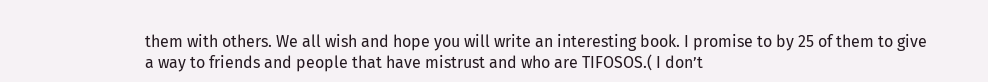them with others. We all wish and hope you will write an interesting book. I promise to by 25 of them to give a way to friends and people that have mistrust and who are TIFOSOS.( I don’t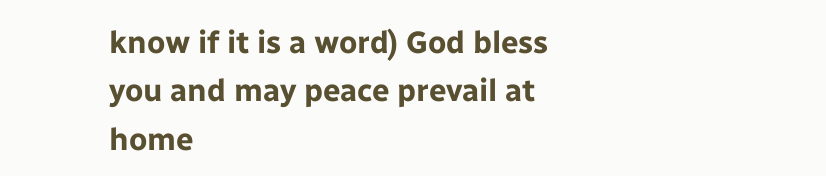know if it is a word) God bless you and may peace prevail at home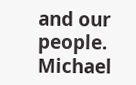and our people.
Michael